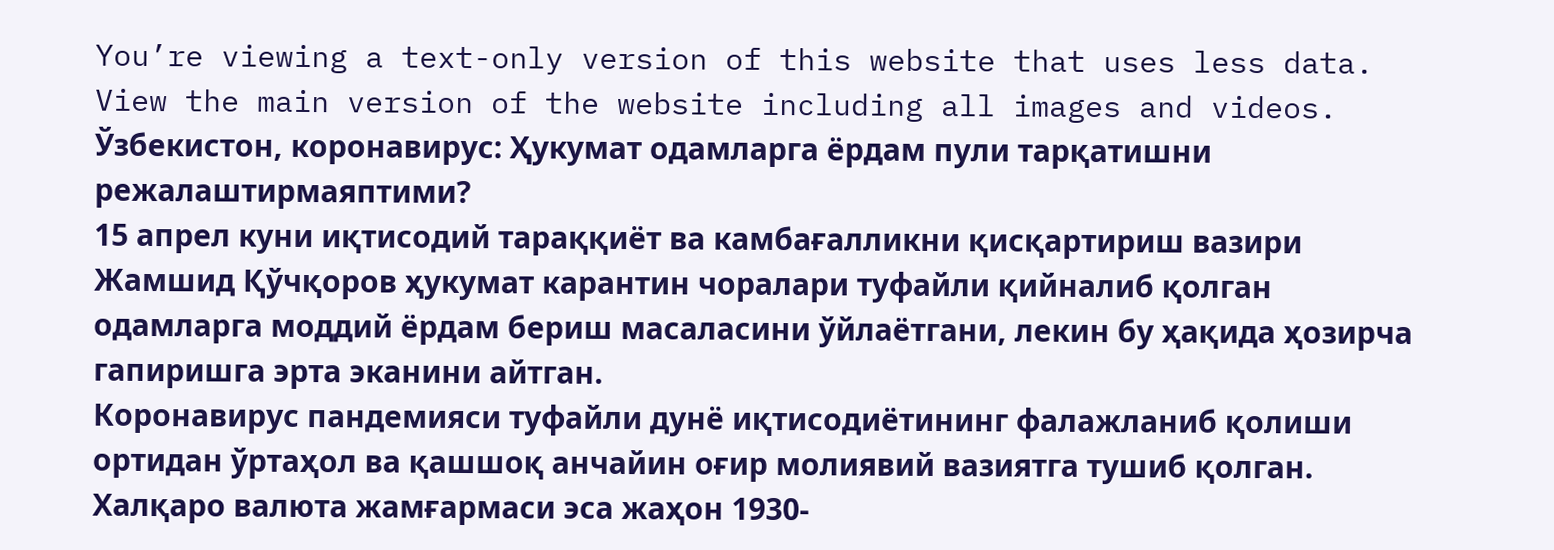You’re viewing a text-only version of this website that uses less data. View the main version of the website including all images and videos.
Ўзбекистон, коронавирус: Ҳукумат одамларга ёрдам пули тарқатишни режалаштирмаяптими?
15 апрел куни иқтисодий тараққиёт ва камбағалликни қисқартириш вазири Жамшид Қўчқоров ҳукумат карантин чоралари туфайли қийналиб қолган одамларга моддий ёрдам бериш масаласини ўйлаётгани, лекин бу ҳақида ҳозирча гапиришга эрта эканини айтган.
Коронавирус пандемияси туфайли дунё иқтисодиётининг фалажланиб қолиши ортидан ўртаҳол ва қашшоқ анчайин оғир молиявий вазиятга тушиб қолган.
Халқаро валюта жамғармаси эса жаҳон 1930-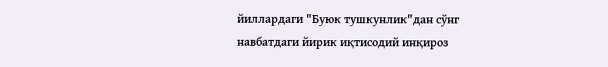йиллардаги "Буюк тушкунлик"дан сўнг навбатдаги йирик иқтисодий инқироз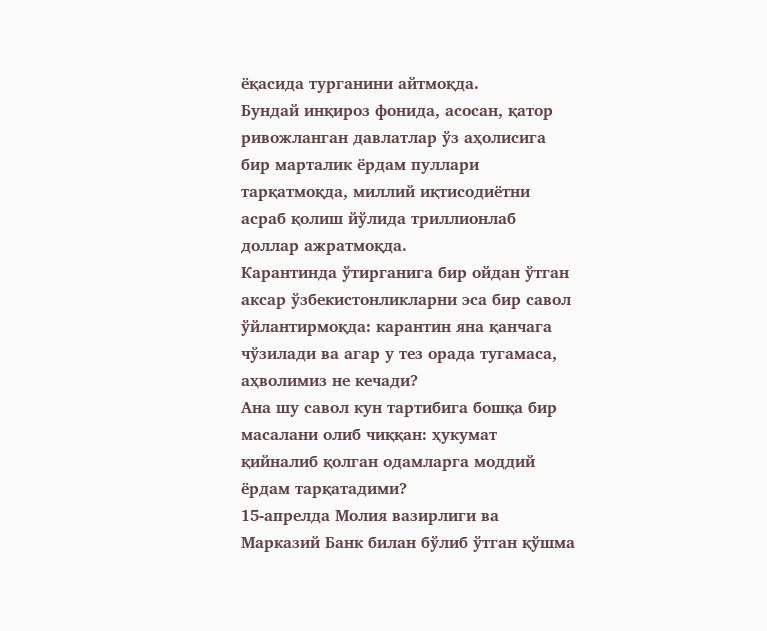ёқасида турганини айтмоқда.
Бундай инқироз фонида, асосан, қатор ривожланган давлатлар ўз аҳолисига бир марталик ёрдам пуллари тарқатмоқда, миллий иқтисодиётни асраб қолиш йўлида триллионлаб доллар ажратмоқда.
Карантинда ўтирганига бир ойдан ўтган аксар ўзбекистонликларни эса бир савол ўйлантирмоқда: карантин яна қанчага чўзилади ва агар у тез орада тугамаса, аҳволимиз не кечади?
Ана шу савол кун тартибига бошқа бир масалани олиб чиққан: ҳукумат қийналиб қолган одамларга моддий ёрдам тарқатадими?
15-апрелда Молия вазирлиги ва Марказий Банк билан бўлиб ўтган қўшма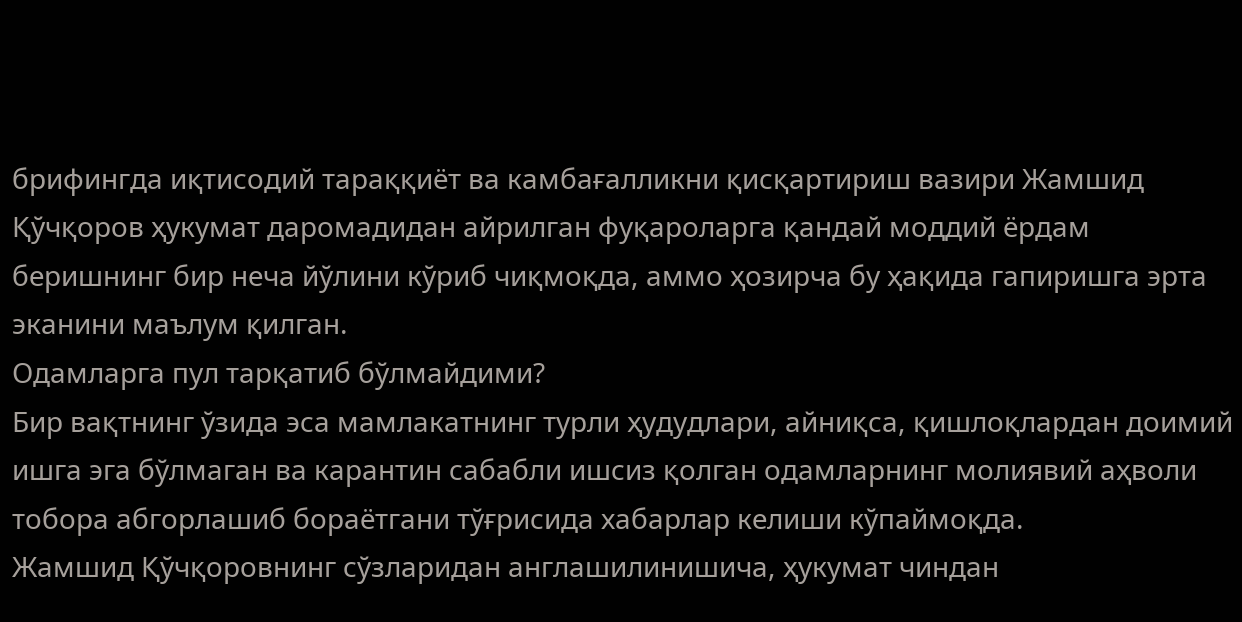брифингда иқтисодий тараққиёт ва камбағалликни қисқартириш вазири Жамшид Қўчқоров ҳукумат даромадидан айрилган фуқароларга қандай моддий ёрдам беришнинг бир неча йўлини кўриб чиқмоқда, аммо ҳозирча бу ҳақида гапиришга эрта эканини маълум қилган.
Одамларга пул тарқатиб бўлмайдими?
Бир вақтнинг ўзида эса мамлакатнинг турли ҳудудлари, айниқса, қишлоқлардан доимий ишга эга бўлмаган ва карантин сабабли ишсиз қолган одамларнинг молиявий аҳволи тобора абгорлашиб бораётгани тўғрисида хабарлар келиши кўпаймоқда.
Жамшид Қўчқоровнинг сўзларидан англашилинишича, ҳукумат чиндан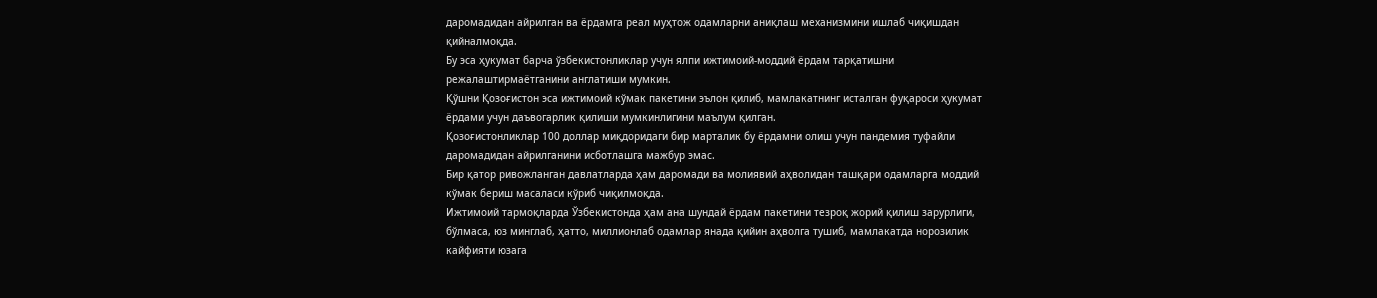даромадидан айрилган ва ёрдамга реал муҳтож одамларни аниқлаш механизмини ишлаб чиқишдан қийналмоқда.
Бу эса ҳукумат барча ўзбекистонликлар учун ялпи ижтимоий-моддий ёрдам тарқатишни режалаштирмаётганини англатиши мумкин.
Қўшни Қозоғистон эса ижтимоий кўмак пакетини эълон қилиб, мамлакатнинг исталган фуқароси ҳукумат ёрдами учун даъвогарлик қилиши мумкинлигини маълум қилган.
Қозоғистонликлар 100 доллар миқдоридаги бир марталик бу ёрдамни олиш учун пандемия туфайли даромадидан айрилганини исботлашга мажбур эмас.
Бир қатор ривожланган давлатларда ҳам даромади ва молиявий аҳволидан ташқари одамларга моддий кўмак бериш масаласи кўриб чиқилмоқда.
Ижтимоий тармоқларда Ўзбекистонда ҳам ана шундай ёрдам пакетини тезроқ жорий қилиш зарурлиги, бўлмаса, юз минглаб, ҳатто, миллионлаб одамлар янада қийин аҳволга тушиб, мамлакатда норозилик кайфияти юзага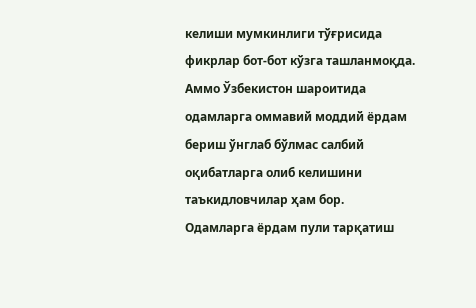келиши мумкинлиги тўғрисида фикрлар бот-бот кўзга ташланмоқда.
Аммо Ўзбекистон шароитида одамларга оммавий моддий ёрдам бериш ўнглаб бўлмас салбий оқибатларга олиб келишини таъкидловчилар ҳам бор.
Одамларга ёрдам пули тарқатиш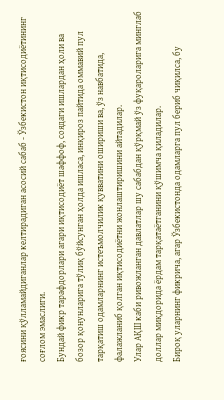ғоясини қўлламайдиганлар келтирадиган асосий сабаб - Ўзбекистон иқтисодиётининг соғлом эмаслиги.
Бундай фикр тарафдорлари агари иқтисодиёт шаффоф, соядаги ишлардан ҳоли ва бозор қонунларига тўлиқ бўйсунган ҳолда ишласа, инқироз пайтида оммавий пул тарқатиш одамларнинг истеъмолчилик қувватини ошириши ва, ўз навбатида, фалажланиб қолган иқтисодиётни жонлаштиришини айтадилар.
Улар АҚШ каби ривожланган давлатлар шу сабабдан қўрқмай ўз фуқароларига минглаб доллар миқдорида ёрдам тарқатаётганини қўшимча қиладилар.
Бироқ уларнинг фикрича, агар Ўзбекистонда одамларга пул бериб чиқилса, бу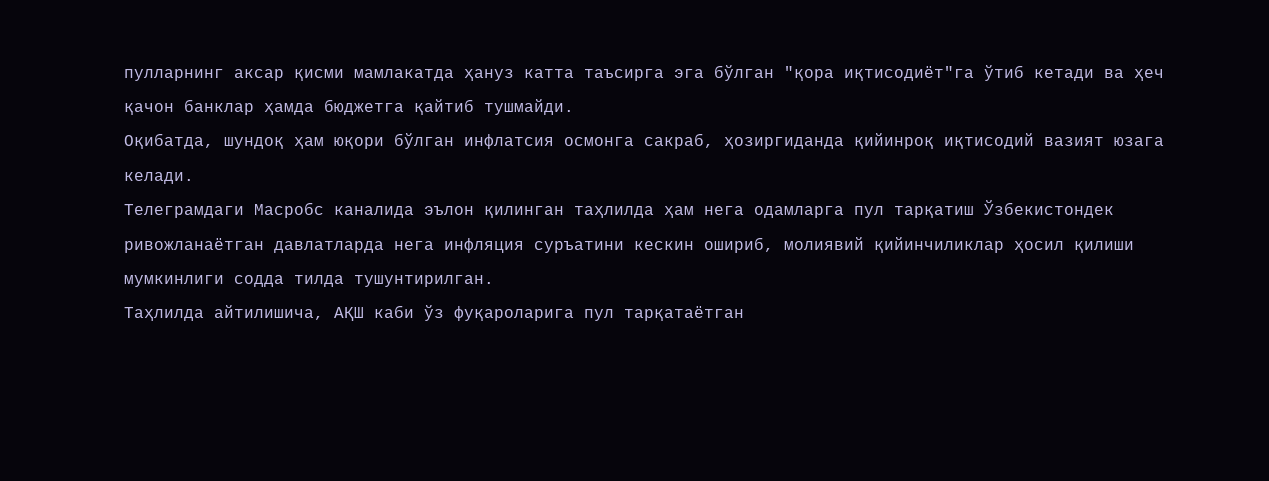пулларнинг аксар қисми мамлакатда ҳануз катта таъсирга эга бўлган "қора иқтисодиёт"га ўтиб кетади ва ҳеч қачон банклар ҳамда бюджетга қайтиб тушмайди.
Оқибатда, шундоқ ҳам юқори бўлган инфлатсия осмонга сакраб, ҳозиргиданда қийинроқ иқтисодий вазият юзага келади.
Телеграмдаги Маcробс каналида эълон қилинган таҳлилда ҳам нега одамларга пул тарқатиш Ўзбекистондек ривожланаётган давлатларда нега инфляция суръатини кескин ошириб, молиявий қийинчиликлар ҳосил қилиши мумкинлиги содда тилда тушунтирилган.
Таҳлилда айтилишича, АҚШ каби ўз фуқароларига пул тарқатаётган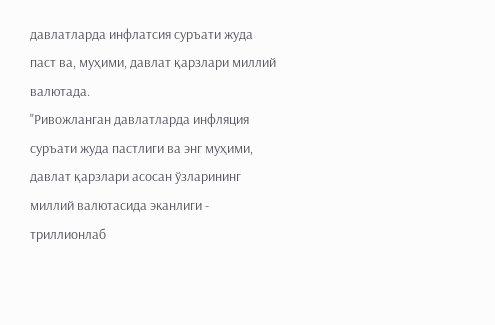давлатларда инфлатсия суръати жуда паст ва, муҳими, давлат қарзлари миллий валютада.
"Ривожланган давлатларда инфляция суръати жуда пастлиги ва энг муҳими, давлат қарзлари асосан ўзларининг миллий валютасида эканлиги - триллионлаб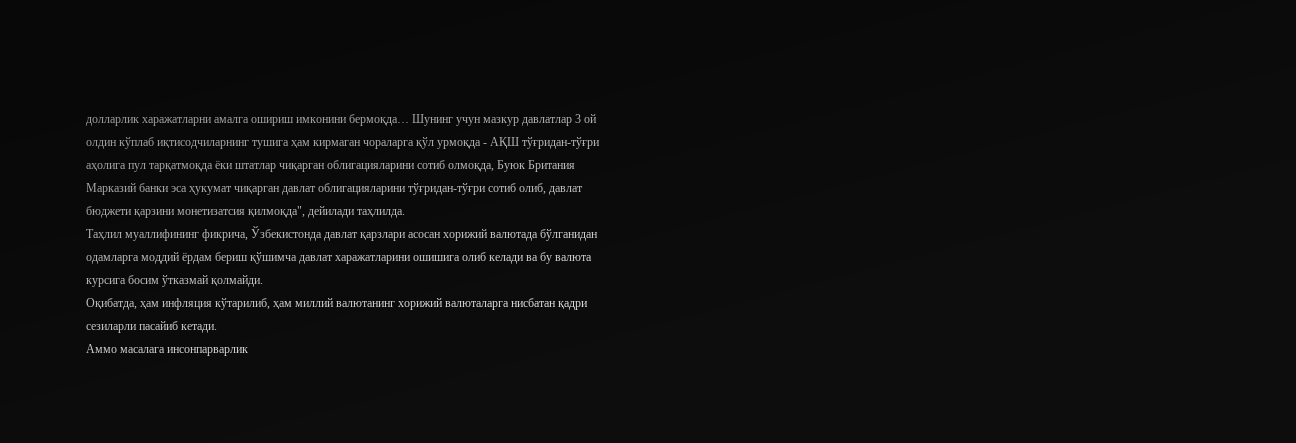долларлик харажатларни амалга ошириш имконини бермоқда… Шунинг учун мазкур давлатлар 3 ой олдин кўплаб иқтисодчиларнинг тушига ҳам кирмаган чораларга қўл урмоқда - АҚШ тўғридан-тўғри аҳолига пул тарқатмоқда ёки штатлар чиқарган облигацияларини сотиб олмоқда, Буюк Британия Марказий банки эса ҳукумат чиқарган давлат облигацияларини тўғридан-тўғри сотиб олиб, давлат бюджети қарзини монетизатсия қилмоқда", дейилади таҳлилда.
Таҳлил муаллифининг фикрича, Ўзбекистонда давлат қарзлари асосан хорижий валютада бўлганидан одамларга моддий ёрдам бериш қўшимча давлат харажатларини ошишига олиб келади ва бу валюта курсига босим ўтказмай қолмайди.
Оқибатда, ҳам инфляция кўтарилиб, ҳам миллий валютанинг хорижий валюталарга нисбатан қадри сезиларли пасайиб кетади.
Аммо масалага инсонпарварлик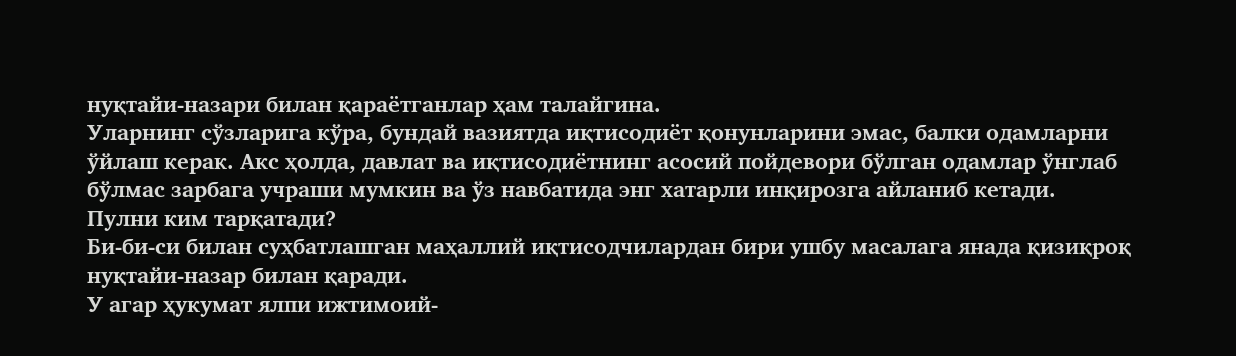нуқтайи-назари билан қараётганлар ҳам талайгина.
Уларнинг сўзларига кўра, бундай вазиятда иқтисодиёт қонунларини эмас, балки одамларни ўйлаш керак. Акс ҳолда, давлат ва иқтисодиётнинг асосий пойдевори бўлган одамлар ўнглаб бўлмас зарбага учраши мумкин ва ўз навбатида энг хатарли инқирозга айланиб кетади.
Пулни ким тарқатади?
Би-би-си билан суҳбатлашган маҳаллий иқтисодчилардан бири ушбу масалага янада қизиқроқ нуқтайи-назар билан қаради.
У агар ҳукумат ялпи ижтимоий-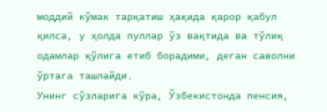моддий кўмак тарқатиш ҳақида қарор қабул қилса, у ҳолда пуллар ўз вақтида ва тўлиқ одамлар қўлига етиб борадими, деган саволни ўртага ташлайди.
Унинг сўзларига кўра, Ўзбекистонда пенсия,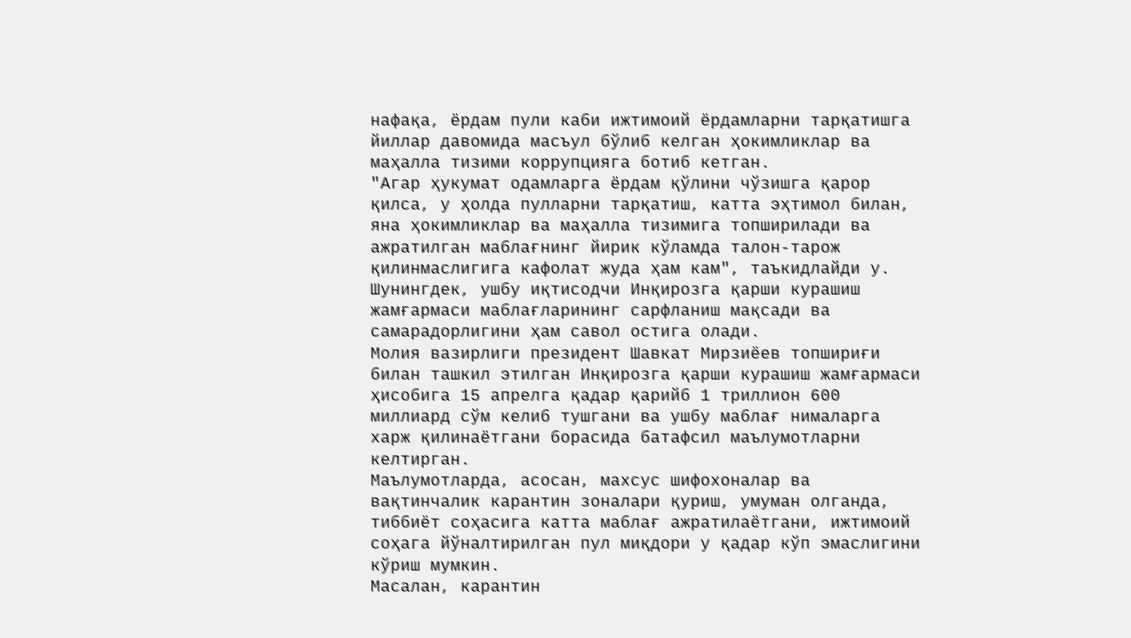нафақа, ёрдам пули каби ижтимоий ёрдамларни тарқатишга йиллар давомида масъул бўлиб келган ҳокимликлар ва маҳалла тизими коррупцияга ботиб кетган.
"Агар ҳукумат одамларга ёрдам қўлини чўзишга қарор қилса, у ҳолда пулларни тарқатиш, катта эҳтимол билан, яна ҳокимликлар ва маҳалла тизимига топширилади ва ажратилган маблағнинг йирик кўламда талон-тарож қилинмаслигига кафолат жуда ҳам кам", таъкидлайди у.
Шунингдек, ушбу иқтисодчи Инқирозга қарши курашиш жамғармаси маблағларининг сарфланиш мақсади ва самарадорлигини ҳам савол остига олади.
Молия вазирлиги президент Шавкат Мирзиёев топшириғи билан ташкил этилган Инқирозга қарши курашиш жамғармаси ҳисобига 15 апрелга қадар қарийб 1 триллион 600 миллиард сўм келиб тушгани ва ушбу маблағ нималарга харж қилинаётгани борасида батафсил маълумотларни келтирган.
Маълумотларда, асосан, махсус шифохоналар ва вақтинчалик карантин зоналари қуриш, умуман олганда, тиббиёт соҳасига катта маблағ ажратилаётгани, ижтимоий соҳага йўналтирилган пул миқдори у қадар кўп эмаслигини кўриш мумкин.
Масалан, карантин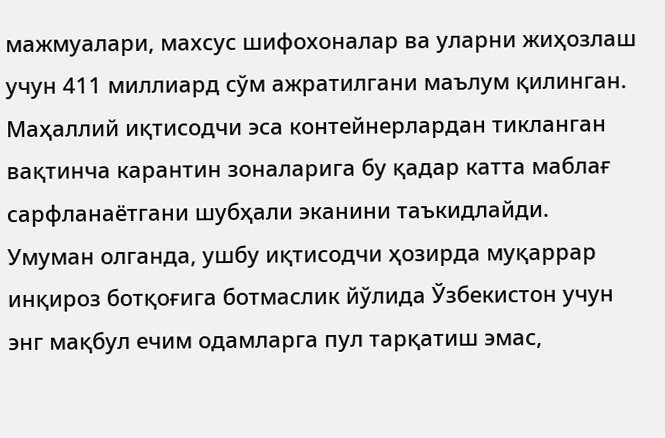мажмуалари, махсус шифохоналар ва уларни жиҳозлаш учун 411 миллиард сўм ажратилгани маълум қилинган.
Маҳаллий иқтисодчи эса контейнерлардан тикланган вақтинча карантин зоналарига бу қадар катта маблағ сарфланаётгани шубҳали эканини таъкидлайди.
Умуман олганда, ушбу иқтисодчи ҳозирда муқаррар инқироз ботқоғига ботмаслик йўлида Ўзбекистон учун энг мақбул ечим одамларга пул тарқатиш эмас,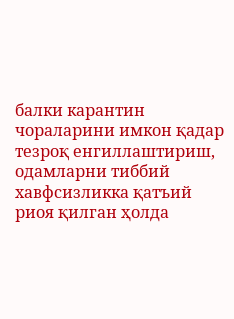балки карантин чораларини имкон қадар тезроқ енгиллаштириш, одамларни тиббий хавфсизликка қатъий риоя қилган ҳолда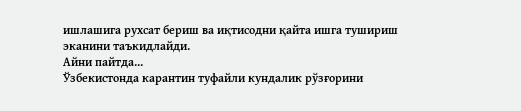ишлашига рухсат бериш ва иқтисодни қайта ишга тушириш эканини таъкидлайди.
Айни пайтда...
Ўзбекистонда карантин туфайли кундалик рўзғорини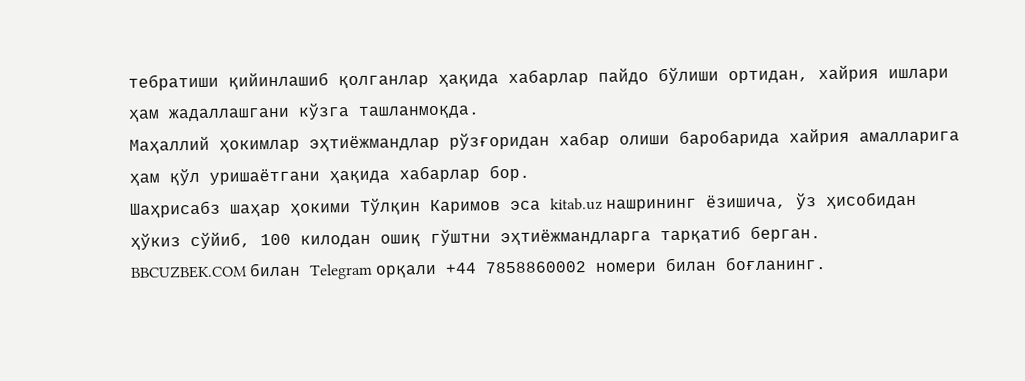тебратиши қийинлашиб қолганлар ҳақида хабарлар пайдо бўлиши ортидан, хайрия ишлари ҳам жадаллашгани кўзга ташланмоқда.
Маҳаллий ҳокимлар эҳтиёжмандлар рўзғоридан хабар олиши баробарида хайрия амалларига ҳам қўл уришаётгани ҳақида хабарлар бор.
Шаҳрисабз шаҳар ҳокими Тўлқин Каримов эса kitab.uz нашрининг ёзишича, ўз ҳисобидан ҳўкиз сўйиб, 100 килодан ошиқ гўштни эҳтиёжмандларга тарқатиб берган.
BBCUZBEK.COM билан Telegram орқали +44 7858860002 номери билан боғланинг.